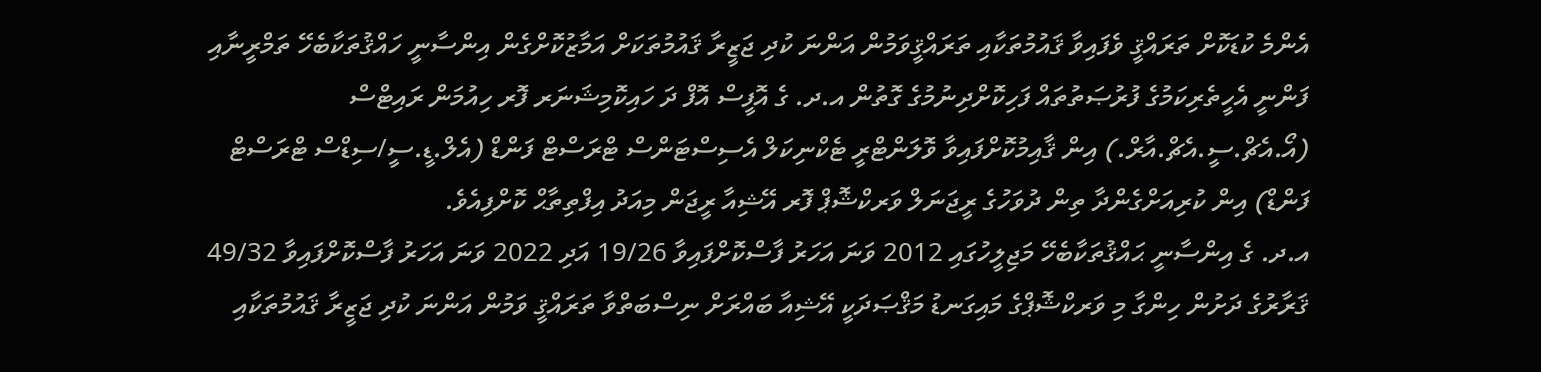އެންމެ ކުޑަކޮށް ތަރައްޤީ ވެފައިވާ ޤައުމުތަކާއި ތަރައްޤީވަމުން އަންނަ ކުދި ޖަޒީރާ ޤައުމުތަކަށް އަމާޒުކޮށްގެން އިންސާނީ ހައްޤުތަކާބެހޭ ތަމްރީނާއި ފަންނީ އެހީތެރިކަމުގެ ފުރުޞަތުތައް ފަހިކޮށްދިނުމުގެ ގޮތުން އ.ދ. ގެ އޮފީސް އޮފް ދަ ހައިކޮމިޝަނަރ ފޮރ ހިއުމަން ރައިޓްސް (އޯ.އެޗް.ސީ.އެޗް.އާރް.) އިން ޤާއިމުކޮށްފައިވާ ވޮލަންޓްރީ ޓެކްނިކަލް އެސިސްޓަންސް ޓްރަސްޓް ފަންޑް (އެލް.ޑީ.ސީ/ސިޑްސް ޓްރަސްޓް ފަންޑް) އިން ކުރިއަށްގެންދާ ތިން ދުވަހުގެ ރީޖަނަލް ވަރކްޝޮޕް ފޮރ އޭޝިއާ ރީޖަން މިއަދު އިފްތިތާޙް ކޮށްފިއެވެ.
އ.ދ. ގެ އިންސާނީ ޙައްޤުތަކާބެހޭ މަޖިލީހުގައި 2012 ވަނަ އަހަރު ފާސްކޮށްފައިވާ 19/26 އަދި 2022 ވަނަ އަހަރު ފާސްކޮށްފައިވާ 49/32 ޤަރާރުގެ ދަށުން ހިންގާ މި ވަރކްޝޮޕްގެ މައިގަނޑު މަޤްޞަދަކީ އޭޝިއާ ބައްރަށް ނިސްބަތްވާ ތަރައްޤީ ވަމުން އަންނަ ކުދި ޖަޒީރާ ޤައުމުތަކާއި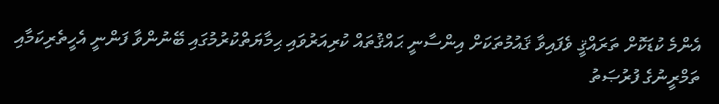އެންމެ ކުޑަކޮށް ތަރައްޤީ ވެފައިވާ ޤައުމުތަކަށް އިންސާނީ ޙައްޤުތައް ކުރިއަރުވައި ޙިމާޔަތްކުރުމުގައި ބޭނުންވާ ފަންނީ އެހީތެރިކަމާއި ތަމްރީނުގެ ފުރުޞަތު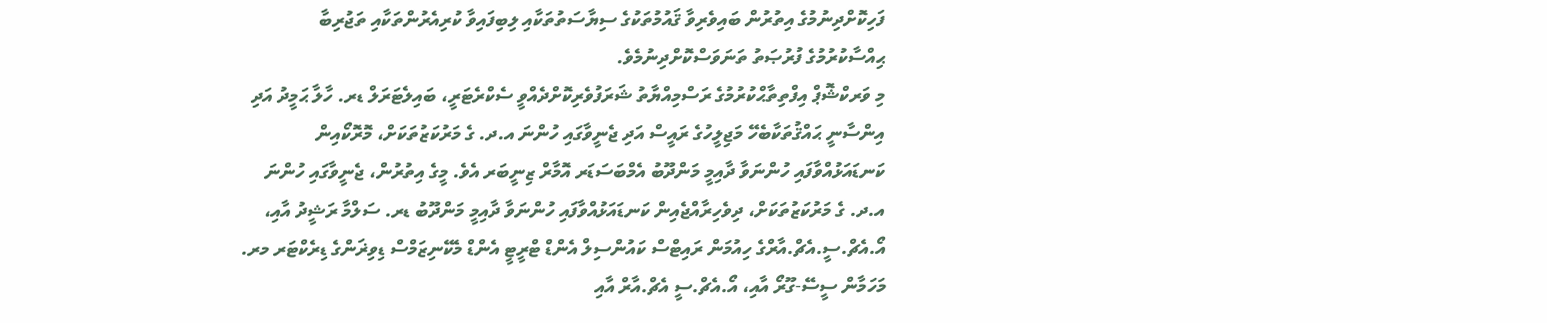ފަހިކޮށްދިނުމުގެ އިތުރުން ބައިވެރިވާ ޤައުމުތަކުގެ ސިޔާސަތުތަކާއި ލިބިފައިވާ ކުރިއެރުންތަކާއި ތަޖުރިބާ ޙިއްސާކުރުމުގެ ފުރުޞަތު ތަނަވަސްކޮށްދިނުމެވެ.
މި ވަރކްޝޮޕް އިފްތިތާޙްކުރުމުގެ ރަސްމިއްޔާތު ޝަރަފުވެރިކޮށްދެއްވީ ސެކްރެޓަރީ، ބައިލެޓަރަލް ޑރ. ހާލާ ޙަމީދު އަދި އިންސާނީ ޙައްޤުތަކާބެހޭ މަޖިލީހުގެ ރައީސް އަދި ޖެނީވާގައި ހުންނަ އ.ދ. ގެ މަރުކަޒުތަކަށް، މޮރޮކޯއިން ކަނޑައަޅުއްވާފައި ހުންނަވާ ދާއިމީ މަންދޫބު އެމްބަސަޑަރ އޮމާރް ޒިނީބަރ އެވެ. މީގެ އިތުރުން، ޖެނީވާގައި ހުންނަ އ.ދ. ގެ މަރުކަޒުތަކަށް، ދިވެހިރާއްޖެއިން ކަނޑައަޅުއްވާފައި ހުންނަވާ ދާއިމީ މަންދޫބު ޑރ. ސަލްމާ ރަޝީދު އާއި، އޯ.އެޗް.ސީ.އެޗް.އާރްގެ ހިއުމަން ރައިޓްސް ކައުންސިލް އެންޑް ޓްރީޓީ އެންޑް މެކޭނިޒަމްސް ޑިވިޜަންގެ ޑިރެކްޓަރ މރ. މަހަމާން ސީސޭ-ގޫރޯ އާއި، އޯ.އެޗް.ސީ އެޗް.އާރް އާއި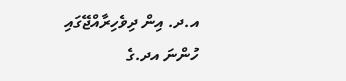އ.ދ. އިން ދިވެހިރާއްޖޭގައި ހުންނަ އދ.ގެ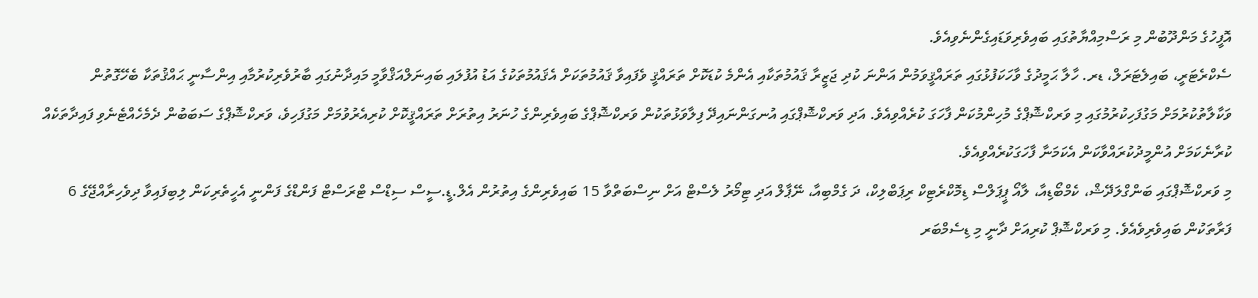އޮފީހުގެ މަންދޫބުން މި ރަސްމިއްޔާތުގައި ބައިވެރިވަޑައިގެންނެވިއެވެ.
ސެކްރެޓަރީ، ބައިލެޓަރަލް، ޑރ. ހާލާ ޙަމީދުގެ ވާހަކަފުޅުގައި ތަރައްޤީވަމުން އަންނަ ކުދި ޖަޒީރާ ޤައުމުތަކާއި އެންމެ ކުޑަކޮށް ތަރައްޤީ ވެފައިވާ ޤައުމުތަކަށް އެޤައުމުތަކުގެ އަޑު އުފުލައި ބައިނަލްއަޤްވާމީ މައިދާނުގައި ބާރުވެރިކުރުމާއި އިންސާނީ ޙައްޤުތަކާ ބެހޭގޮތުން ވަކާލާތުކުރުމަށް މަގުފަހިކުރުމުގައި މި ވަރކްޝޮޕްގެ މުހިންމުކަން ފާހަގަ ކުރެއްވިއެވެ. އަދި ވަރކްޝޮޕްގައި އުނގަންނައިދޭ ފިލާވަޅުތަކުން ވަރކްޝޮޕްގެ ބައިވެރިންގެ ހުނަރު އިތުރަށް ތަރައްޤީކޮށް ކުރިއެރުވުމަށް މަގުފަހިވެ، ވަރކްޝޮޕްގެ ސަބަބުން ދެމެހެއްޓެނެވި ފައިދާތަކެއް ކުރާނެކަމަށް އުންމީދުކުރައްވާކަން އެކަމަނާ ފާހަގަކުރެއްވިއެވެ.
މި ވަރކްޝޮޕްގައި ބަންގްލަދޭޝް، ކެމްބޯޑިއާ، ލާއޯ ޕީޕަލްސް ޑިމޮކްރެޓިކް ރިޕަބްލިކް، ދަ ގެމްބިއާ، ނޭޕާލް އަދި ޓިމޯރު ލެސްޓް އަށް ނިސްބަތްވާ 15 ބައިވެރިންގެ އިތުރުން އެލް.ޑީ.ސީސް ސިޑްސް ޓްރަސްޓް ފަންޑްގެ ފަންނީ އެހީތެރިކަން ލިބިފައިވާ ދިވެހިރާއްޖޭގެ 6 ފަރާތަކުން ބައިވެރިވެއެވެ. މި ވަރކްޝޮޕް ކުރިއަށް ދާނީ މި ޑިސެމްބަރ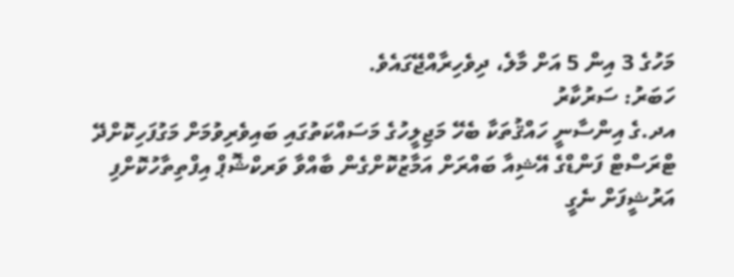މަހުގެ 3 އިން 5 އަށް މާލެ، ދިވެހިރާއްޖޭގައެވެ.
ހަބަރު: ސަރުކާރު
އދ.ގެ އިންސާނީ ހައްޤުތަކާ ބެހޭ މަޖިލީހުގެ މަސައްކަތުގައި ބައިވެރިވުމަށް މަގުފަހިކޮށްދޭ ޓްރަސްޓް ފަންޑްގެ އޭޝިއާ ބައްރަށް އަމާޒުކޮށްގެން ބާއްވާ ވަރކްޝޮޕް އިފްތިތާހުކޮށްފި
އަރުޝީފަށް ނެގީ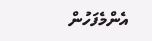އެންމެފަހުން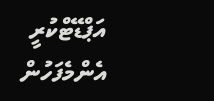އަޕްޑޭޓްކުރީ
އެންމެފަހުން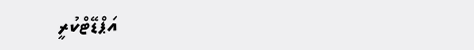އަޕްޑޭޓްކުރީ